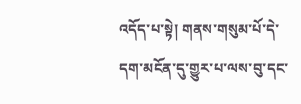འདོད་པ་སྟེ། གནས་གསུམ་པོ་དེ་དག་མངོན་དུ་གྱུར་པ་ལས་བུ་དང་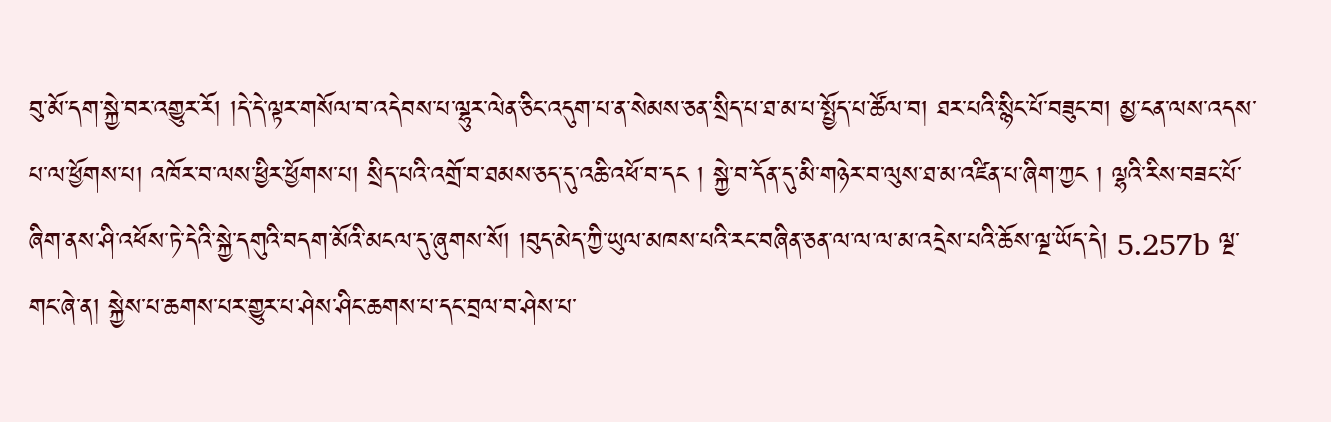བུ་མོ་དག་སྐྱེ་བར་འགྱུར་རོ། །དེ་དེ་ལྟར་གསོལ་བ་འདེབས་པ་ལྷུར་ལེན་ཅིང་འདུག་པ་ན་སེམས་ཅན་སྲིད་པ་ཐ་མ་པ་སྤྱོད་པ་ཚོལ་བ། ཐར་པའི་སྙིང་པོ་བཟུང་བ། མྱ་ངན་ལས་འདས་པ་ལ་ཕྱོགས་པ། འཁོར་བ་ལས་ཕྱིར་ཕྱོགས་པ། སྲིད་པའི་འགྲོ་བ་ཐམས་ཅད་དུ་འཆི་འཕོ་བ་དང ། སྐྱེ་བ་དོན་དུ་མི་གཉེར་བ་ལུས་ཐ་མ་འཛིན་པ་ཞིག་ཀྱང ། ལྷའི་རིས་བཟང་པོ་ཞིག་ནས་ཤི་འཕོས་ཏེ་དེའི་སྐྱེ་དགུའི་བདག་མོའི་མངལ་དུ་ཞུགས་སོ། །བུད་མེད་ཀྱི་ཡུལ་མཁས་པའི་རང་བཞིན་ཅན་ལ་ལ་ལ་མ་འདྲེས་པའི་ཆོས་ལྔ་ཡོད་དེ། 5.257b ལྔ་གང་ཞེ་ན། སྐྱེས་པ་ཆགས་པར་གྱུར་པ་ཤེས་ཤིང་ཆགས་པ་དང་བྲལ་བ་ཤེས་པ་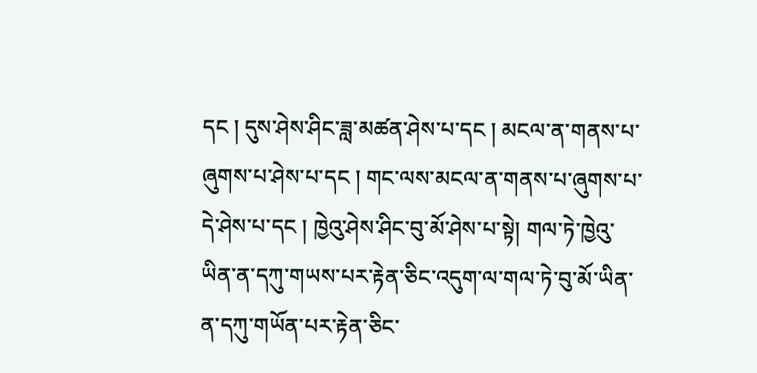དང ། དུས་ཤེས་ཤིང་ཟླ་མཚན་ཤེས་པ་དང ། མངལ་ན་གནས་པ་ཞུགས་པ་ཤེས་པ་དང ། གང་ལས་མངལ་ན་གནས་པ་ཞུགས་པ་དེ་ཤེས་པ་དང ། ཁྱེའུ་ཤེས་ཤིང་བུ་མོ་ཤེས་པ་སྟེ། གལ་ཏེ་ཁྱེའུ་ཡིན་ན་དཀུ་གཡས་པར་རྟེན་ཅིང་འདུག་ལ་གལ་ཏེ་བུ་མོ་ཡིན་ན་དཀུ་གཡོན་པར་རྟེན་ཅིང་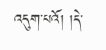འདུག་པའོ། །དེ་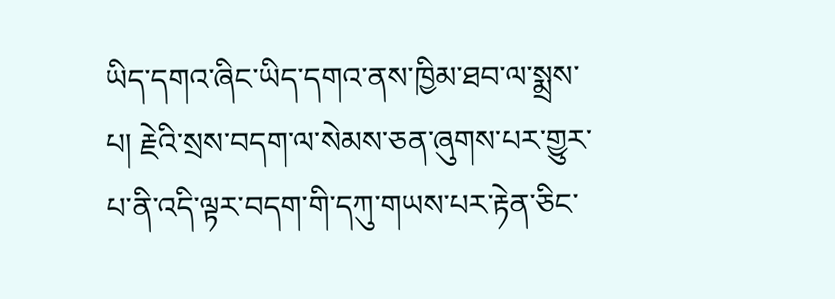ཡིད་དགའ་ཞིང་ཡིད་དགའ་ནས་ཁྱིམ་ཐབ་ལ་སྨྲས་པ། རྗེའི་སྲས་བདག་ལ་སེམས་ཅན་ཞུགས་པར་གྱུར་པ་ནི་འདི་ལྟར་བདག་གི་དཀུ་གཡས་པར་རྟེན་ཅིང་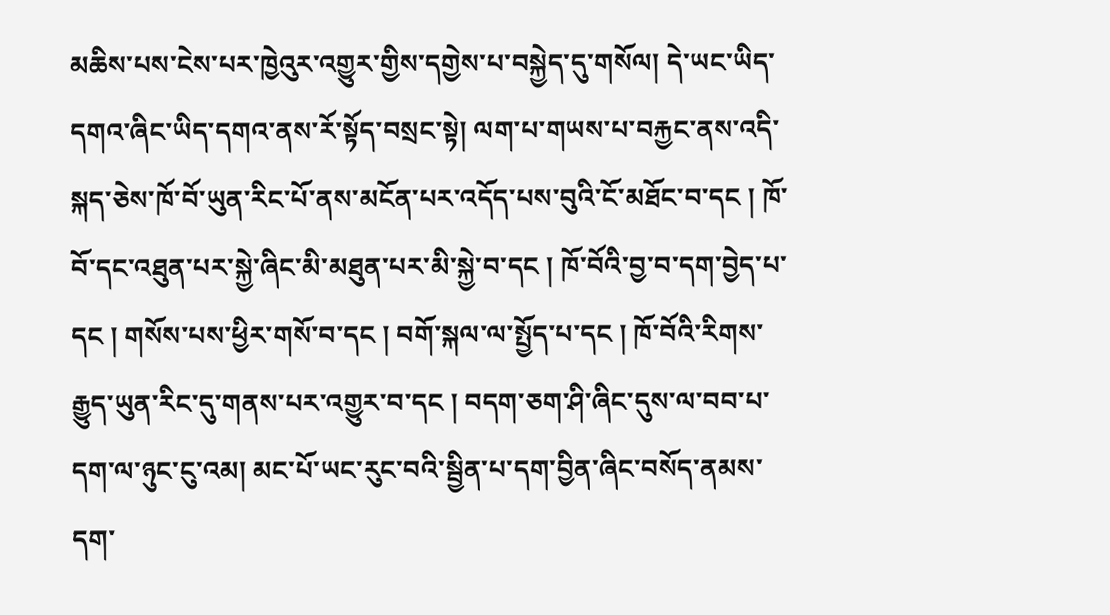མཆིས་པས་ངེས་པར་ཁྱེའུར་འགྱུར་གྱིས་དགྱེས་པ་བསྐྱེད་དུ་གསོལ། དེ་ཡང་ཡིད་དགའ་ཞིང་ཡིད་དགའ་ནས་རོ་སྟོད་བསྲང་སྟེ། ལག་པ་གཡས་པ་བརྐྱང་ནས་འདི་སྐད་ཅེས་ཁོ་བོ་ཡུན་རིང་པོ་ནས་མངོན་པར་འདོད་པས་བུའི་ངོ་མཐོང་བ་དང ། ཁོ་བོ་དང་འཐུན་པར་སྐྱེ་ཞིང་མི་མཐུན་པར་མི་སྐྱེ་བ་དང ། ཁོ་བོའི་བྱ་བ་དག་བྱེད་པ་དང ། གསོས་པས་ཕྱིར་གསོ་བ་དང ། བགོ་སྐལ་ལ་སྤྱོད་པ་དང ། ཁོ་བོའི་རིགས་རྒྱུད་ཡུན་རིང་དུ་གནས་པར་འགྱུར་བ་དང ། བདག་ཅག་ཤི་ཞིང་དུས་ལ་བབ་པ་དག་ལ་ཉུང་ངུ་འམ། མང་པོ་ཡང་རུང་བའི་སྦྱིན་པ་དག་བྱིན་ཞིང་བསོད་ནམས་དག་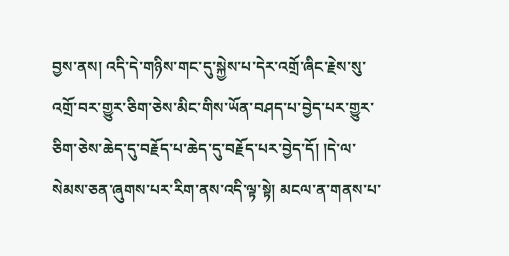བྱས་ནས། འདི་དེ་གཉིས་གང་དུ་སྐྱེས་པ་དེར་འགྲོ་ཞིང་རྗེས་སུ་འགྲོ་བར་གྱུར་ཅིག་ཅེས་མིང་གིས་ཡོན་བཤད་པ་བྱེད་པར་གྱུར་ཅིག་ཅེས་ཆེད་དུ་བརྗོད་པ་ཆེད་དུ་བརྗོད་པར་བྱེད་དོ། །དེ་ལ་སེམས་ཅན་ཞུགས་པར་རིག་ནས་འདི་ལྟ་སྟེ། མངལ་ན་གནས་པ་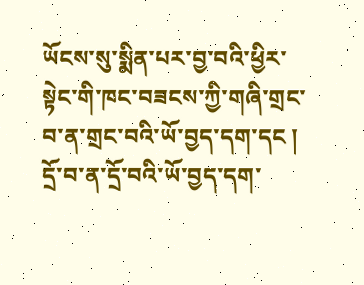ཡོངས་སུ་སྨིན་པར་བྱ་བའི་ཕྱིར་སྟེང་གི་ཁང་བཟངས་ཀྱི་གཞི་གྲང་བ་ན་གྲང་བའི་ཡོ་བྱད་དག་དང ། དྲོ་བ་ན་དྲོ་བའི་ཡོ་བྱད་དག་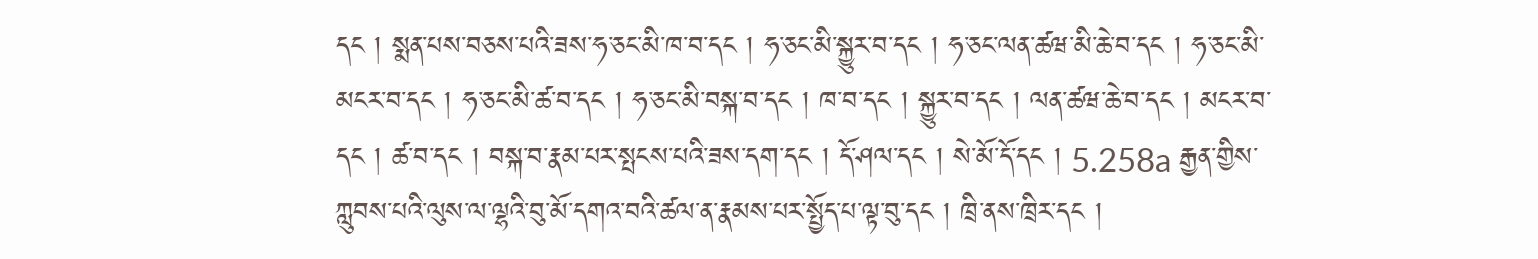དང ། སྨན་པས་བཅས་པའི་ཟས་ཧ་ཅང་མི་ཁ་བ་དང ། ཧ་ཅང་མི་སྐྱུར་བ་དང ། ཧ་ཅང་ལན་ཚཝ་མི་ཆེ་བ་དང ། ཧ་ཅང་མི་མངར་བ་དང ། ཧ་ཅང་མི་ཚ་བ་དང ། ཧ་ཅང་མི་བསྐ་བ་དང ། ཁ་བ་དང ། སྐྱུར་བ་དང ། ལན་ཚཝ་ཆེ་བ་དང ། མངར་བ་དང ། ཚ་བ་དང ། བསྐ་བ་རྣམ་པར་སྤངས་པའི་ཟས་དག་དང ། དོ་ཤལ་དང ། སེ་མོ་དོ་དང ། 5.258a རྒྱན་གྱིས་ཀླུབས་པའི་ལུས་ལ་ལྷའི་བུ་མོ་དགའ་བའི་ཚལ་ན་རྣམས་པར་སྤྱོད་པ་ལྟ་བུ་དང ། ཁྲི་ནས་ཁྲིར་དང །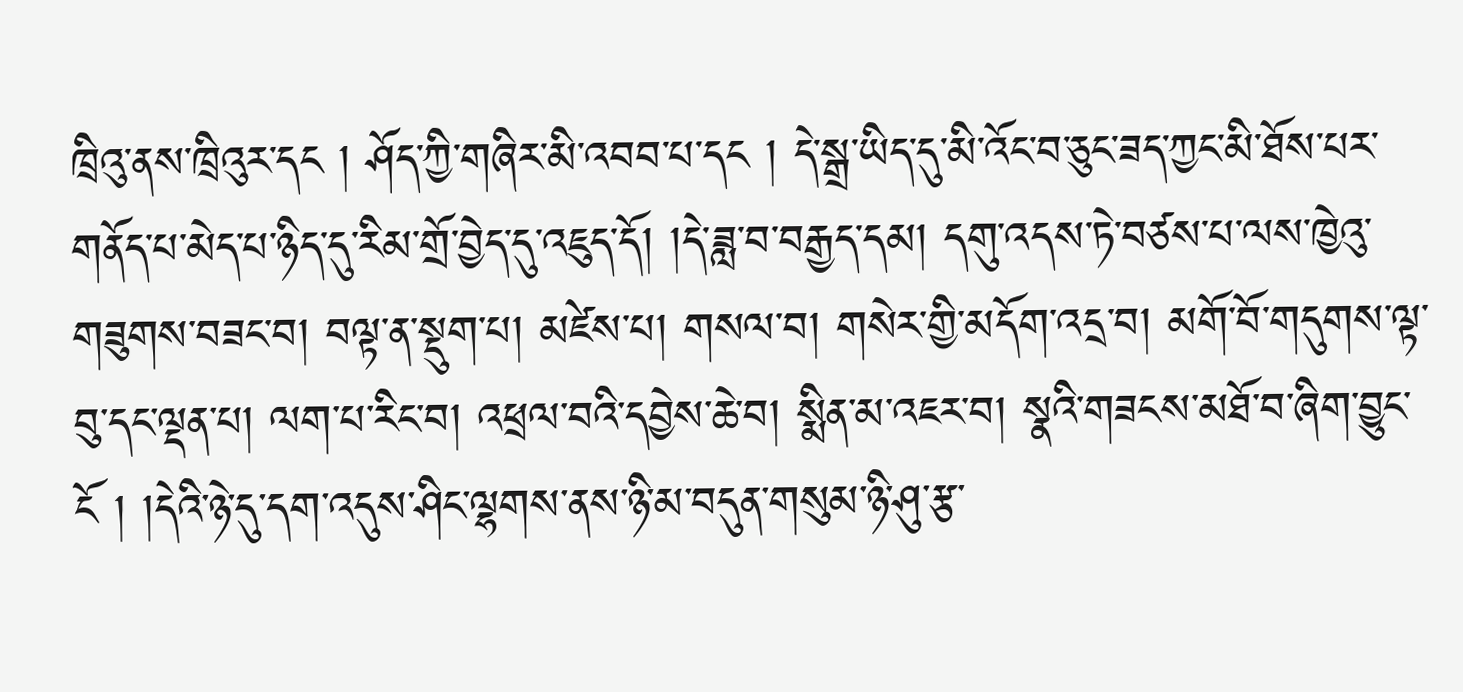ཁྲིའུ་ནས་ཁྲིའུར་དང ། ཤོད་ཀྱི་གཞིར་མི་འབབ་པ་དང ། དེ་སྒྲ་ཡིད་དུ་མི་འོང་བ་ཅུང་ཟད་ཀྱང་མི་ཐོས་པར་གནོད་པ་མེད་པ་ཉིད་དུ་རིམ་གྲོ་བྱེད་དུ་འཇུད་དོ། །དེ་ཟླ་བ་བརྒྱད་དམ། དགུ་འདས་ཏེ་བཙས་པ་ལས་ཁྱེའུ་གཟུགས་བཟང་བ། བལྟ་ན་སྡུག་པ། མཛེས་པ། གསལ་བ། གསེར་གྱི་མདོག་འདྲ་བ། མགོ་བོ་གདུགས་ལྟ་བུ་དང་ལྡན་པ། ལག་པ་རིང་བ། འཕྲལ་བའི་དབྱེས་ཆེ་བ། སྨིན་མ་འཇར་བ། སྣའི་གཟངས་མཐོ་བ་ཞིག་བྱུང་ངོ ། །དེའི་ཉེ་དུ་དག་འདུས་ཤིང་ལྷགས་ནས་ཉི་མ་བདུན་གསུམ་ཉི་ཤུ་རྩ་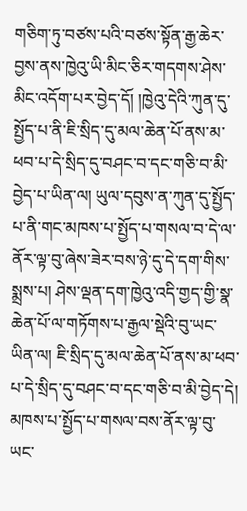གཅིག་ཏུ་བཙས་པའི་བཙས་སྟོན་རྒྱ་ཆེར་བྱས་ནས་ཁྱེའུ་ཡི་མིང་ཅིར་གདགས་ཤེས་མིང་འདོག་པར་བྱེད་དོ། །ཁྱེའུ་དེའི་ཀུན་དུ་སྤྱོད་པ་ནི་ཇི་སྲིད་དུ་མལ་ཆེན་པོ་ནས་མ་ཕབ་པ་དེ་སྲིད་དུ་བཤང་བ་དང་གཅི་བ་མི་བྱེད་པ་ཡིན་ལ། ཡུལ་དབུས་ན་ཀུན་དུ་སྤྱོད་པ་ནི་གང་མཁས་པ་སྤྱོད་པ་གསལ་བ་དེ་ལ་ནོར་ལྟ་བུ་ཞེས་ཟེར་བས་ཉེ་དུ་དེ་དག་གིས་སྨྲས་པ། ཤེས་ལྡན་དག་ཁྱེའུ་འདི་གྱད་གྱི་སྣ་ཆེན་པོ་ལ་གཏོགས་པ་རྒྱལ་སྡེའི་བུ་ཡང་ཡིན་ལ། ཇི་སྲིད་དུ་མལ་ཆེན་པོ་ནས་མ་ཕབ་པ་དེ་སྲིད་དུ་བཤང་བ་དང་གཅི་བ་མི་བྱེད་དེ། མཁས་པ་སྤྱོད་པ་གསལ་བས་ནོར་ལྟ་བུ་ཡང་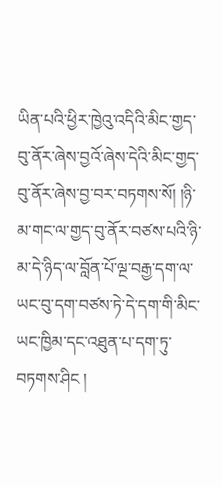ཡིན་པའི་ཕྱིར་ཁྱེའུ་འདིའི་མིང་གྱད་བུ་ནོར་ཞེས་བྱའོ་ཞེས་དེའི་མིང་གྱད་བུ་ནོར་ཞེས་བྱ་བར་བཏགས་སོ། །ཉི་མ་གང་ལ་གྱད་བུ་ནོར་བཙས་པའི་ཉི་མ་དེ་ཉིད་ལ་བློན་པོ་ལྔ་བརྒྱ་དག་ལ་ཡང་བུ་དག་བཙས་ཏེ་དེ་དག་གི་མིང་ཡང་ཁྱིམ་དང་འཐུན་པ་དག་ཏུ་བཏགས་ཤིང །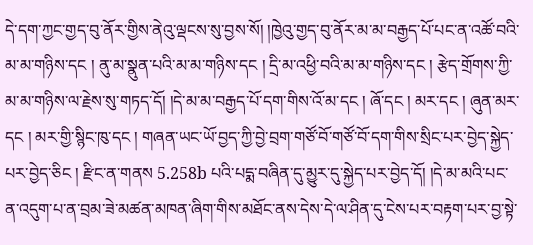དེ་དག་ཀྱང་གྱད་བུ་ནོར་གྱིས་ནེའུ་ལྡངས་སུ་བྱས་སོ། །ཁྱེའུ་གྱད་བུ་ནོར་མ་མ་བརྒྱད་པོ་པང་ན་འཚོ་བའི་མ་མ་གཉིས་དང ། ནུ་མ་སྣུན་པའི་མ་མ་གཉིས་དང ། དྲི་མ་འཕྱི་བའི་མ་མ་གཉིས་དང ། རྩེད་གྲོགས་ཀྱི་མ་མ་གཉིས་ལ་རྗེས་སུ་གཏད་དོ། །དེ་མ་མ་བརྒྱད་པོ་དག་གིས་འོ་མ་དང ། ཞོ་དང ། མར་དང ། ཞུན་མར་དང ། མར་གྱི་སྙིང་ཁུ་དང ། གཞན་ཡང་ཡོ་བྱད་ཀྱི་བྱེ་བྲག་གཙོ་བོ་གཙོ་བོ་དག་གིས་སྲིང་པར་བྱེད་སྐྱེད་པར་བྱེད་ཅིང ། རྫིང་ན་གནས 5.258b པའི་པདྨ་བཞིན་དུ་མྱུར་དུ་སྐྱེད་པར་བྱེད་དོ། །དེ་མ་མའི་པང་ན་འདུག་པ་ན་བྲམ་ཟེ་མཚན་མཁན་ཞིག་གིས་མཐོང་ནས་དེས་དེ་ལ་ཤིན་དུ་ངེས་པར་བརྟག་པར་བྱ་སྟེ་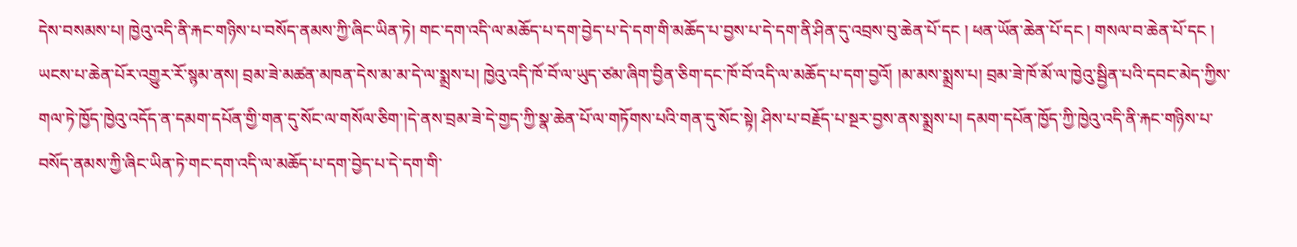དེས་བསམས་པ། ཁྱེའུ་འདི་ནི་རྐང་གཉིས་པ་བསོད་ནམས་ཀྱི་ཞིང་ཡིན་ཏེ། གང་དག་འདི་ལ་མཆོད་པ་དག་བྱེད་པ་དེ་དག་གི་མཆོད་པ་བྱས་པ་དེ་དག་ནི་ཤིན་དུ་འབྲས་བུ་ཆེན་པོ་དང ། ཕན་ཡོན་ཆེན་པོ་དང ། གསལ་བ་ཆེན་པོ་དང ། ཡངས་པ་ཆེན་པོར་འགྱུར་རོ་སྙམ་ནས། བྲམ་ཟེ་མཚན་མཁན་དེས་མ་མ་དེ་ལ་སྨྲས་པ། ཁྱེའུ་འདི་ཁོ་བོ་ལ་ཡུད་ཙམ་ཞིག་བྱིན་ཅིག་དང་ཁོ་བོ་འདི་ལ་མཆོད་པ་དག་བྱའོ། །མ་མས་སྨྲས་པ། བྲམ་ཟེ་ཁོ་མོ་ལ་ཁྱེའུ་སྦྱིན་པའི་དབང་མེད་ཀྱིས་གལ་ཏེ་ཁྱོད་ཁྱེའུ་འདོད་ན་དམག་དཔོན་གྱི་གན་དུ་སོང་ལ་གསོལ་ཅིག་།དེ་ནས་བྲམ་ཟེ་དེ་གྱད་ཀྱི་སྣ་ཆེན་པོ་ལ་གཏོགས་པའི་གན་དུ་སོང་སྟེ། ཤིས་པ་བརྗོད་པ་སྔར་བྱས་ནས་སྨྲས་པ། དམག་དཔོན་ཁྱོད་ཀྱི་ཁྱེའུ་འདི་ནི་རྐང་གཉིས་པ་བསོད་ནམས་ཀྱི་ཞིང་ཡིན་ཏེ་གང་དག་འདི་ལ་མཆོད་པ་དག་བྱེད་པ་དེ་དག་གི་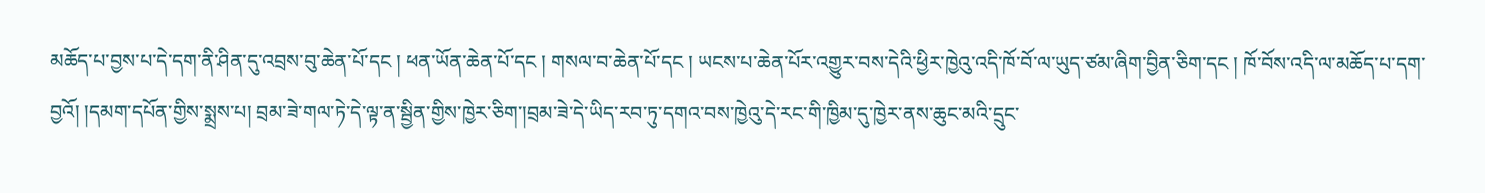མཆོད་པ་བྱས་པ་དེ་དག་ནི་ཤིན་དུ་འབྲས་བུ་ཆེན་པོ་དང ། ཕན་ཡོན་ཆེན་པོ་དང ། གསལ་བ་ཆེན་པོ་དང ། ཡངས་པ་ཆེན་པོར་འགྱུར་བས་དེའི་ཕྱིར་ཁྱེའུ་འདི་ཁོ་བོ་ལ་ཡུད་ཙམ་ཞིག་བྱིན་ཅིག་དང ། ཁོ་བོས་འདི་ལ་མཆོད་པ་དག་བྱའོ། །དམག་དཔོན་གྱིས་སྨྲས་པ། བྲམ་ཟེ་གལ་ཏེ་དེ་ལྟ་ན་སྦྱིན་གྱིས་ཁྱེར་ཅིག་།བྲམ་ཟེ་དེ་ཡིད་རབ་ཏུ་དགའ་བས་ཁྱེའུ་དེ་རང་གི་ཁྱིམ་དུ་ཁྱེར་ནས་ཆུང་མའི་དྲུང་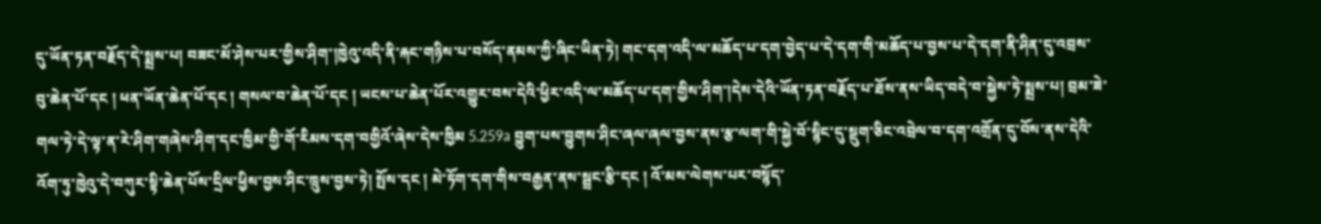དུ་ཡོན་ཏན་བརྗོད་དེ་སྨྲས་པ། བཟང་མོ་ཤེས་པར་གྱིས་ཤིག་།ཁྱེའུ་འདི་ནི་རྐང་གཉིས་པ་བསོད་ནམས་ཀྱི་ཞིང་ཡིན་ཏེ། གང་དག་འདི་ལ་མཆོད་པ་དག་བྱེད་པ་དེ་དག་གི་མཆོད་པ་བྱས་པ་དེ་དག་ནི་ཤིན་དུ་འབྲས་བུ་ཆེན་པོ་དང ། ཕན་ཡོན་ཆེན་པོ་དང ། གསལ་བ་ཆེན་པོ་དང ། ཡངས་པ་ཆེན་པོར་འགྱུར་བས་དེའི་ཕྱིར་འདི་ལ་མཆོད་པ་དག་གྱིས་ཤིག་།དེས་དེའི་ཡོན་ཏན་བརྗོད་པ་ཐོས་ནས་ཡིད་བདེ་བ་སྐྱེས་ཏེ་སྨྲས་པ། བྲམ་ཟེ་གལ་ཏེ་དེ་ལྟ་ན་རེ་ཤིག་གཞེས་ཤིག་དང་ཁྱིམ་གྱི་གོ་རིམས་དག་བགྱིའོ་ཞེས་དེས་ཁྱིམ 5.259a བྱུག་པས་བྱུགས་ཤིང་ཞལ་ཞལ་བྱས་ནས་རྩ་ལག་གི་སྐྱེ་བོ་སྙིང་དུ་སྡུག་ཅིང་འབྲེལ་བ་དག་འགྲོན་དུ་བོས་ནས་དེའི་འོག་ཏུ་ཁྱེའུ་དེ་བཀུར་སྟི་ཆེན་པོས་དྲིལ་ཕྱིས་བྱས་ཤིང་ཁྲུས་བྱས་ཏེ། སྤོས་དང ། མེ་ཏོག་དག་གིས་བརྒྱན་ནས་སྦྲང་རྩི་དང ། འོ་མས་ལེགས་པར་བསྙོད་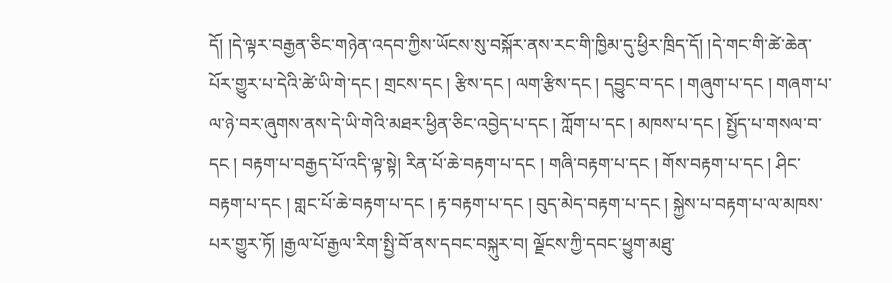དོ། །དེ་ལྟར་བརྒྱན་ཅིང་གཉེན་འདབ་ཀྱིས་ཡོངས་སུ་བསྐོར་ནས་རང་གི་ཁྱིམ་དུ་ཕྱིར་ཁྲིད་དོ། །དེ་གང་གི་ཚེ་ཆེན་པོར་གྱུར་པ་དེའི་ཚེ་ཡི་གེ་དང ། གྲངས་དང ། རྩིས་དང ། ལག་རྩིས་དང ། དབྱུང་བ་དང ། གཞུག་པ་དང ། གཞག་པ་ལ་ཉེ་བར་ཞུགས་ནས་དེ་ཡི་གེའི་མཐར་ཕྱིན་ཅིང་འབྱེད་པ་དང ། ཀློག་པ་དང ། མཁས་པ་དང ། སྤྱོད་པ་གསལ་བ་དང ། བརྟག་པ་བརྒྱད་པོ་འདི་ལྟ་སྟེ། རིན་པོ་ཆེ་བརྟག་པ་དང ། གཞི་བརྟག་པ་དང ། གོས་བརྟག་པ་དང ། ཤིང་བརྟག་པ་དང ། གླང་པོ་ཆེ་བརྟག་པ་དང ། རྟ་བརྟག་པ་དང ། བུད་མེད་བརྟག་པ་དང ། སྐྱེས་པ་བརྟག་པ་ལ་མཁས་པར་གྱུར་ཏོ། །རྒྱལ་པོ་རྒྱལ་རིག་སྤྱི་བོ་ནས་དབང་བསྐུར་བ། ལྗོངས་ཀྱི་དབང་ཕྱུག་མཐུ་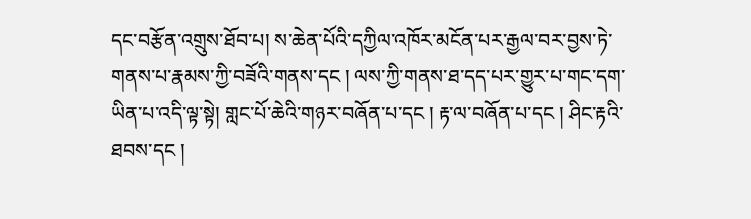དང་བརྩོན་འགྲུས་ཐོབ་པ། ས་ཆེན་པོའི་དཀྱིལ་འཁོར་མངོན་པར་རྒྱལ་བར་བྱས་ཏེ་གནས་པ་རྣམས་ཀྱི་བཟོའི་གནས་དང ། ལས་ཀྱི་གནས་ཐ་དད་པར་གྱུར་པ་གང་དག་ཡིན་པ་འདི་ལྟ་སྟེ། གླང་པོ་ཆེའི་གཉར་བཞོན་པ་དང ། རྟ་ལ་བཞོན་པ་དང ། ཤིང་རྟའི་ཐབས་དང །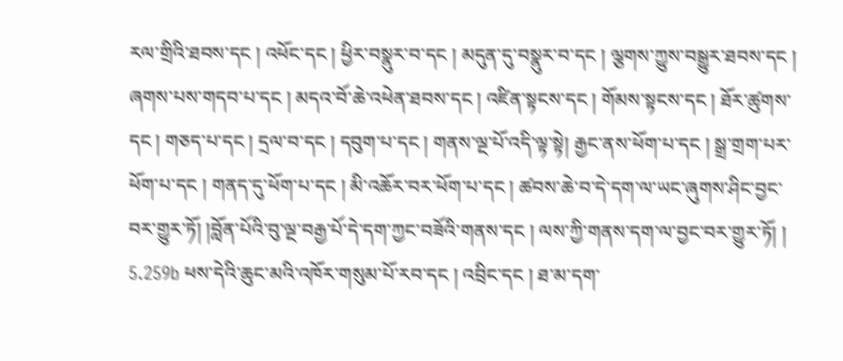རལ་གྲིའི་ཐབས་དང ། འཕོང་དང ། ཕྱིར་བསྣུར་བ་དང ། མདུན་དུ་བསྣུར་བ་དང ། ལྕགས་ཀྱུས་བསྒྱུར་ཐབས་དང ། ཞགས་པས་གདབ་པ་དང ། མདའ་བོ་ཆེ་འཕེན་ཐབས་དང ། འཛིན་སྟངས་དང ། གོམས་སྟངས་དང ། ཐོར་ཚུགས་དང ། གཅད་པ་དང ། དྲལ་བ་དང ། དབུག་པ་དང ། གནས་ལྔ་པོ་འདི་ལྟ་སྟེ། རྒྱང་ནས་ཕོག་པ་དང ། སྒྲ་གྲག་པར་ཕོག་པ་དང ། གནད་དུ་ཕོག་པ་དང ། མི་འཆོར་བར་ཕོག་པ་དང ། ཚབས་ཆེ་བ་དེ་དག་ལ་ཡང་ཞུགས་ཤིང་བྱང་བར་གྱུར་ཏོ། །བློན་པོའི་བུ་ལྔ་བརྒྱ་པོ་དེ་དག་ཀྱང་བཟོའི་གནས་དང ། ལས་ཀྱི་གནས་དག་ལ་བྱང་བར་གྱུར་ཏོ། ། 5.259b ཕས་དེའི་ཆུང་མའི་འཁོར་གསུམ་པོ་རབ་དང ། འབྲིང་དང ། ཐ་མ་དག་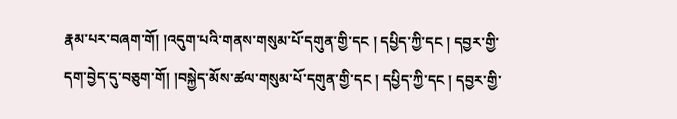རྣམ་པར་བཞག་གོ། །འདུག་པའི་གནས་གསུམ་པོ་དགུན་གྱི་དང ། དཔྱིད་ཀྱི་དང ། དབྱར་གྱི་དག་བྱེད་དུ་བཅུག་གོ། །བསྐྱེད་མོས་ཚལ་གསུམ་པོ་དགུན་གྱི་དང ། དཔྱིད་ཀྱི་དང ། དབྱར་གྱི་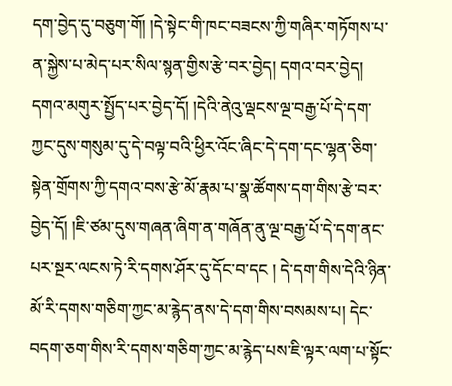དག་བྱེད་དུ་བཅུག་གོ། །དེ་སྟེང་གི་ཁང་བཟངས་ཀྱི་གཞིར་གཏོགས་པ་ན་སྐྱེས་པ་མེད་པར་སིལ་སྙན་གྱིས་རྩེ་བར་བྱེད། དགའ་བར་བྱེད། དགའ་མགུར་སྤྱོད་པར་བྱེད་དོ། །དེའི་ནེའུ་ལྡངས་ལྔ་བརྒྱ་པོ་དེ་དག་ཀྱང་དུས་གསུམ་དུ་དེ་བལྟ་བའི་ཕྱིར་འོང་ཞིང་དེ་དག་དང་ལྷན་ཅིག་སྟེན་གྲོགས་ཀྱི་དགའ་བས་རྩེ་མོ་རྣམ་པ་སྣ་ཚོགས་དག་གིས་རྩེ་བར་བྱེད་དོ། །ཇི་ཙམ་དུས་གཞན་ཞིག་ན་གཞོན་ནུ་ལྔ་བརྒྱ་པོ་དེ་དག་ནང་པར་སྔར་ལངས་ཏེ་རི་དགས་ཤོར་དུ་དོང་བ་དང ། དེ་དག་གིས་དེའི་ཉིན་མོ་རི་དགས་གཅིག་ཀྱང་མ་རྙེད་ནས་དེ་དག་གིས་བསམས་པ། དེང་བདག་ཅག་གིས་རི་དགས་གཅིག་ཀྱང་མ་རྙེད་པས་ཇི་ལྟར་ལག་པ་སྟོང་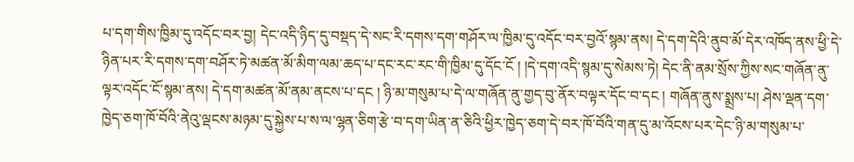པ་དག་གིས་ཁྱིམ་དུ་འདོང་བར་བྱ། དེང་འདི་ཉིད་དུ་བསྡད་དེ་སང་རི་དགས་དག་གཤོར་ལ་ཁྱིམ་དུ་འདོང་བར་བྱའོ་སྙམ་ནས། དེ་དག་དེའི་ནུབ་མོ་དེར་འཁོད་ནས་ཕྱི་དེ་ཉིན་པར་རི་དགས་དག་བཤོར་ཏེ་མཚན་མོ་མིག་ལམ་ཆད་པ་དང་རང་རང་གི་ཁྱིམ་དུ་དོང་ངོ ། །དེ་དག་འདི་སྙམ་དུ་སེམས་ཏེ། དེང་ནི་ནམ་སྲོས་ཀྱིས་སང་གཞོན་ནུ་ལྟར་འདོང་ངོ་སྙམ་ནས། དེ་དག་མཚན་མོ་ནམ་ནངས་པ་དང ། ཉི་མ་གསུམ་པ་དེ་ལ་གཞོན་ནུ་གྱད་བུ་ནོར་བལྟར་དོང་བ་དང ། གཞོན་ནུས་སྨྲས་པ། ཤེས་ལྡན་དག་ཁྱེད་ཅག་ཁོ་བོའི་ནེའུ་ལྡངས་མཉམ་དུ་སྐྱེས་པ་ས་ལ་ལྷན་ཅིག་རྩེ་བ་དག་ཡིན་ན་ཅིའི་ཕྱིར་ཁྱེད་ཅག་དེ་བར་ཁོ་བོའི་གན་དུ་མ་འོངས་པར་དེང་ཉི་མ་གསུམ་པ་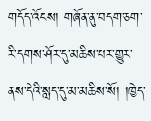གདོད་འོངས། གཞོན་ནུ་བདག་ཅག་རི་དགས་ཤོར་དུ་མཆིས་པར་གྱུར་ནས་དེའི་སླད་དུ་མ་མཆིས་སོ། །ཁྱེད་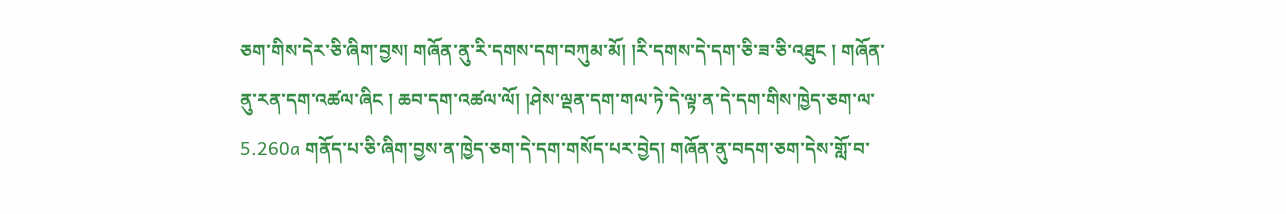ཅག་གིས་དེར་ཅི་ཞིག་བྱས། གཞོན་ནུ་རི་དགས་དག་བཀུམ་མོ། །རི་དགས་དེ་དག་ཅི་ཟ་ཅི་འཐུང ། གཞོན་ནུ་རན་དག་འཚལ་ཞིང ། ཆབ་དག་འཚལ་ལོ། །ཤེས་ལྡན་དག་གལ་ཏེ་དེ་ལྟ་ན་དེ་དག་གིས་ཁྱེད་ཅག་ལ་ 5.260a གནོད་པ་ཅི་ཞིག་བྱས་ན་ཁྱེད་ཅག་དེ་དག་གསོད་པར་བྱེད། གཞོན་ནུ་བདག་ཅག་དེས་གློ་བ་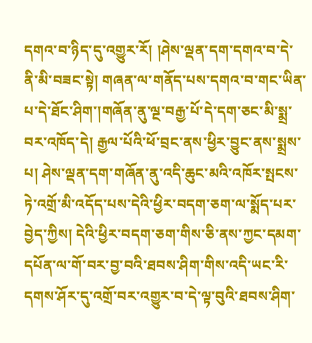དགའ་བ་ཉིད་དུ་འགྱུར་རོ། །ཤེས་ལྡན་དག་དགའ་བ་དེ་ནི་མི་བཟང་སྟེ། གཞན་ལ་གནོད་པས་དགའ་བ་གང་ཡིན་པ་དེ་ཐོང་ཤིག་།གཞོན་ནུ་ལྔ་བརྒྱ་པོ་དེ་དག་ཅང་མི་སྨྲ་བར་འཁོད་དེ། རྒྱལ་པོའི་ཕོ་བྲང་ནས་ཕྱིར་བྱུང་ནས་སྨྲས་པ། ཤེས་ལྡན་དག་གཞོན་ནུ་འདི་ཆུང་མའི་འཁོར་སྤངས་ཏེ་འགྲོ་མི་འདོད་པས་དེའི་ཕྱིར་བདག་ཅག་ལ་སྨོད་པར་བྱེད་ཀྱིས། དེའི་ཕྱིར་བདག་ཅག་གིས་ཅི་ནས་ཀྱང་དམག་དཔོན་ལ་གོ་བར་བྱ་བའི་ཐབས་ཤིག་གིས་འདི་ཡང་རི་དགས་ཤོར་དུ་འགྲོ་བར་འགྱུར་བ་དེ་ལྟ་བུའི་ཐབས་ཤིག་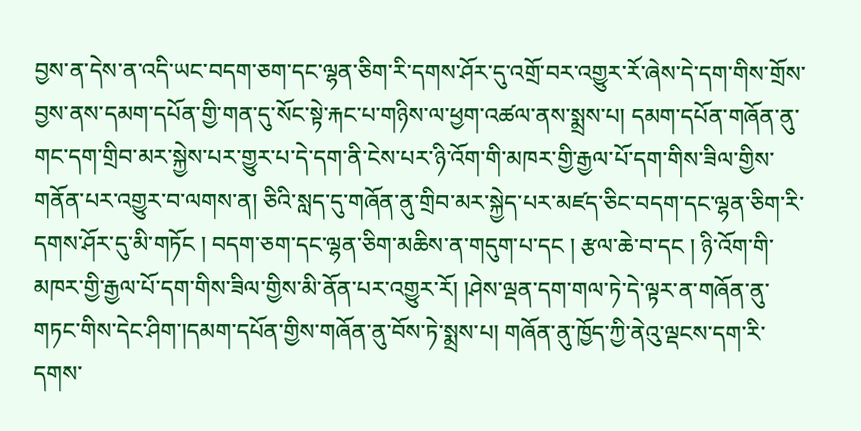བྱས་ན་དེས་ན་འདི་ཡང་བདག་ཅག་དང་ལྷན་ཅིག་རི་དགས་ཤོར་དུ་འགྲོ་བར་འགྱུར་རོ་ཞེས་དེ་དག་གིས་གྲོས་བྱས་ནས་དམག་དཔོན་གྱི་གན་དུ་སོང་སྟེ་རྐང་པ་གཉིས་ལ་ཕྱག་འཚལ་ནས་སྨྲས་པ། དམག་དཔོན་གཞོན་ནུ་གང་དག་གྲིབ་མར་སྐྱེས་པར་གྱུར་པ་དེ་དག་ནི་ངེས་པར་ཉི་འོག་གི་མཁར་གྱི་རྒྱལ་པོ་དག་གིས་ཟིལ་གྱིས་གནོན་པར་འགྱུར་བ་ལགས་ན། ཅིའི་སླད་དུ་གཞོན་ནུ་གྲིབ་མར་སྐྱེད་པར་མཛད་ཅིང་བདག་དང་ལྷན་ཅིག་རི་དགས་ཤོར་དུ་མི་གཏོང ། བདག་ཅག་དང་ལྷན་ཅིག་མཆིས་ན་གདུག་པ་དང ། རྩལ་ཆེ་བ་དང ། ཉི་འོག་གི་མཁར་གྱི་རྒྱལ་པོ་དག་གིས་ཟིལ་གྱིས་མི་ནོན་པར་འགྱུར་རོ། །ཤེས་ལྡན་དག་གལ་ཏེ་དེ་ལྟར་ན་གཞོན་ནུ་གཏང་གིས་དེང་ཤིག་།དམག་དཔོན་གྱིས་གཞོན་ནུ་བོས་ཏེ་སྨྲས་པ། གཞོན་ནུ་ཁྱོད་ཀྱི་ནེའུ་ལྡངས་དག་རི་དགས་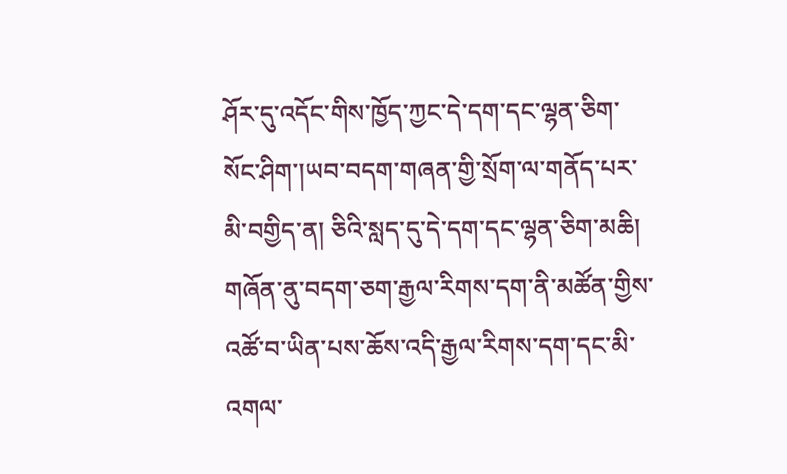ཤོར་དུ་འདོང་གིས་ཁྱོད་ཀྱང་དེ་དག་དང་ལྷན་ཅིག་སོང་ཤིག་།ཡབ་བདག་གཞན་གྱི་སྲོག་ལ་གནོད་པར་མི་བགྱིད་ན། ཅིའི་སླད་དུ་དེ་དག་དང་ལྷན་ཅིག་མཆི། གཞོན་ནུ་བདག་ཅག་རྒྱལ་རིགས་དག་ནི་མཚོན་གྱིས་འཚོ་བ་ཡིན་པས་ཆོས་འདི་རྒྱལ་རིགས་དག་དང་མི་འགལ་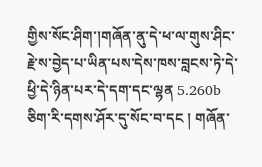གྱིས་སོང་ཤིག་།གཞོན་ནུ་དེ་ཕ་ལ་གུས་ཤིང་རྗེ་ས་བྱེད་པ་ཡིན་པས་དེས་ཁས་བླངས་ཏེ་དེ་ཕྱི་དེ་ཉིན་པར་དེ་དག་དང་ལྷན 5.260b ཅིག་རི་དགས་ཤོར་དུ་སོང་བ་དང ། གཞོན་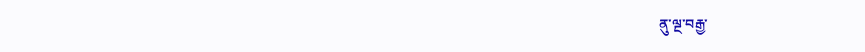ནུ་ལྔ་བརྒྱ་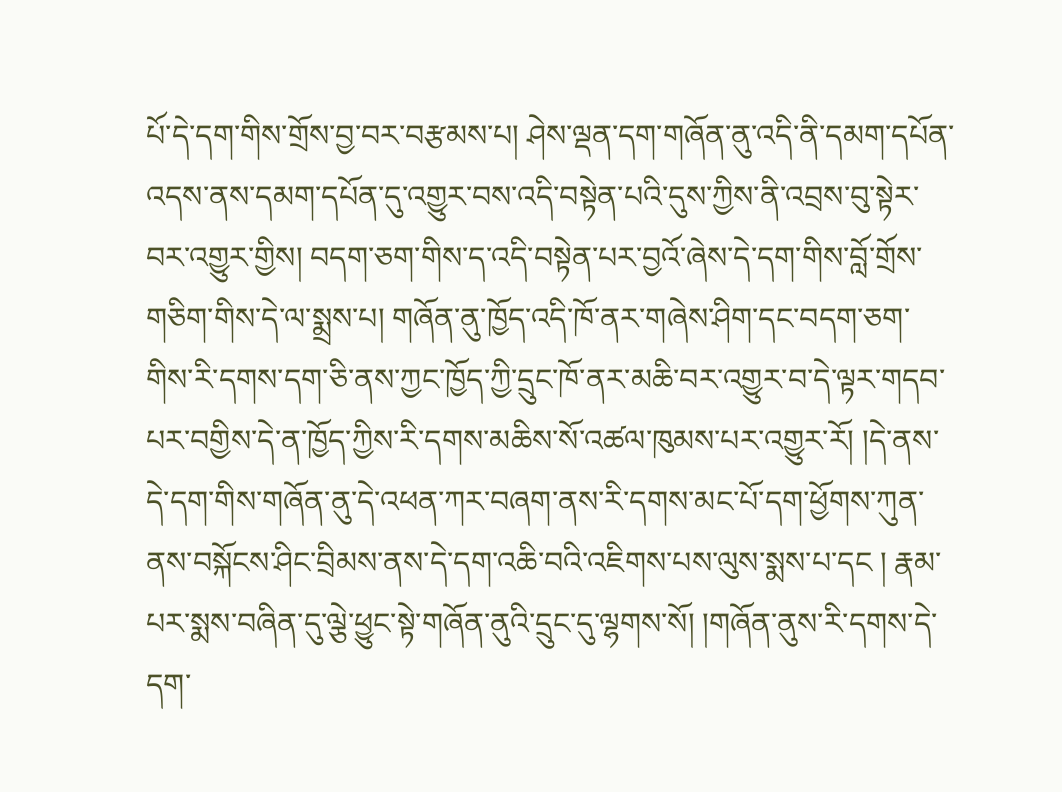པོ་དེ་དག་གིས་གྲོས་བྱ་བར་བརྩམས་པ། ཤེས་ལྡན་དག་གཞོན་ནུ་འདི་ནི་དམག་དཔོན་འདས་ནས་དམག་དཔོན་དུ་འགྱུར་བས་འདི་བསྟེན་པའི་དུས་ཀྱིས་ནི་འབྲས་བུ་སྟེར་བར་འགྱུར་གྱིས། བདག་ཅག་གིས་ད་འདི་བསྟེན་པར་བྱའོ་ཞེས་དེ་དག་གིས་བློ་གྲོས་གཅིག་གིས་དེ་ལ་སྨྲས་པ། གཞོན་ནུ་ཁྱོད་འདི་ཁོ་ནར་གཞེས་ཤིག་དང་བདག་ཅག་གིས་རི་དགས་དག་ཅི་ནས་ཀྱང་ཁྱོད་ཀྱི་དྲུང་ཁོ་ནར་མཆི་བར་འགྱུར་བ་དེ་ལྟར་གདབ་པར་བགྱིས་དེ་ན་ཁྱོད་ཀྱིས་རི་དགས་མཆིས་སོ་འཚལ་ཁུམས་པར་འགྱུར་རོ། །དེ་ནས་དེ་དག་གིས་གཞོན་ནུ་དེ་འཕན་ཀར་བཞག་ནས་རི་དགས་མང་པོ་དག་ཕྱོགས་ཀུན་ནས་བསྐོངས་ཤིང་བྲིམས་ནས་དེ་དག་འཆི་བའི་འཇིགས་པས་ལུས་སྨས་པ་དང ། རྣམ་པར་སྨས་བཞིན་དུ་ལྕེ་ཕྱུང་སྟེ་གཞོན་ནུའི་དྲུང་དུ་ལྷགས་སོ། །གཞོན་ནུས་རི་དགས་དེ་དག་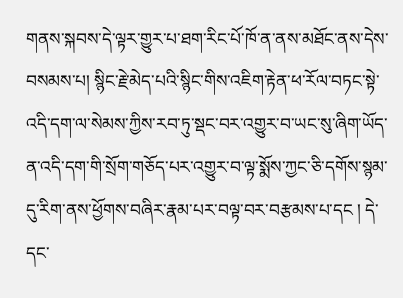གནས་སྐབས་དེ་ལྟར་གྱུར་པ་ཐག་རིང་པོ་ཁོ་ན་ནས་མཐོང་ནས་དེས་བསམས་པ། སྙིང་རྗེ་མེད་པའི་སྙིང་གིས་འཇིག་རྟེན་ཕ་རོལ་བཏང་སྟེ་འདི་དག་ལ་སེམས་ཀྱིས་རབ་ཏུ་སྡང་བར་འགྱུར་བ་ཡང་སུ་ཞིག་ཡོད་ན་འདི་དག་གི་སྲོག་གཅོད་པར་འགྱུར་བ་ལྟ་སྨོས་ཀྱང་ཅི་དགོས་སྙམ་དུ་རིག་ནས་ཕྱོགས་བཞིར་རྣམ་པར་བལྟ་བར་བརྩམས་པ་དང ། དེ་དང་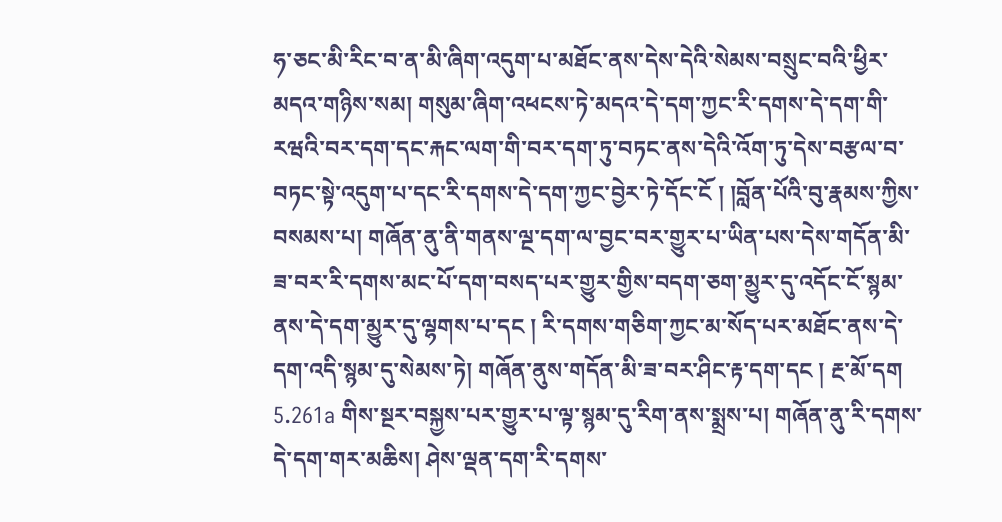ཧ་ཅང་མི་རིང་བ་ན་མི་ཞིག་འདུག་པ་མཐོང་ནས་དེས་དེའི་སེམས་བསྲུང་བའི་ཕྱིར་མདའ་གཉིས་སམ། གསུམ་ཞིག་འཕངས་ཏེ་མདའ་དེ་དག་ཀྱང་རི་དགས་དེ་དག་གི་རཝའི་བར་དག་དང་རྐང་ལག་གི་བར་དག་ཏུ་བཏང་ནས་དེའི་འོག་ཏུ་དེས་བརྩལ་བ་བཏང་སྟེ་འདུག་པ་དང་རི་དགས་དེ་དག་ཀྱང་བྱེར་ཏེ་དོང་ངོ ། །བློན་པོའི་བུ་རྣམས་ཀྱིས་བསམས་པ། གཞོན་ནུ་ནི་གནས་ལྔ་དག་ལ་བྱང་བར་གྱུར་པ་ཡིན་པས་དེས་གདོན་མི་ཟ་བར་རི་དགས་མང་པོ་དག་བསད་པར་གྱུར་གྱིས་བདག་ཅག་མྱུར་དུ་འདོང་ངོ་སྙམ་ནས་དེ་དག་མྱུར་དུ་ལྷགས་པ་དང ། རི་དགས་གཅིག་ཀྱང་མ་སོད་པར་མཐོང་ནས་དེ་དག་འདི་སྙམ་དུ་སེམས་ཏེ། གཞོན་ནུས་གདོན་མི་ཟ་བར་ཤིང་རྟ་དག་དང ། རྔ་མོ་དག 5.261a གིས་སྔར་བསྐྱས་པར་གྱུར་པ་ལྟ་སྙམ་དུ་རིག་ནས་སྨྲས་པ། གཞོན་ནུ་རི་དགས་དེ་དག་གར་མཆིས། ཤེས་ལྡན་དག་རི་དགས་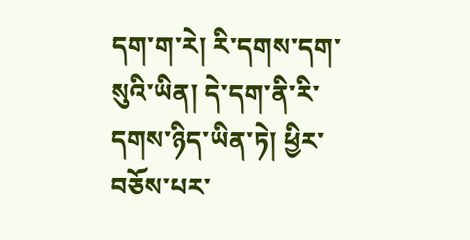དག་ག་རེ། རི་དགས་དག་སུའི་ཡིན། དེ་དག་ནི་རི་དགས་ཉིད་ཡིན་ཏེ། ཕྱིར་བཅོས་པར་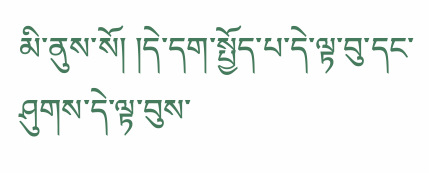མི་ནུས་སོ། །དེ་དག་སྤྱོད་པ་དེ་ལྟ་བུ་དང་ཤུགས་དེ་ལྟ་བུས་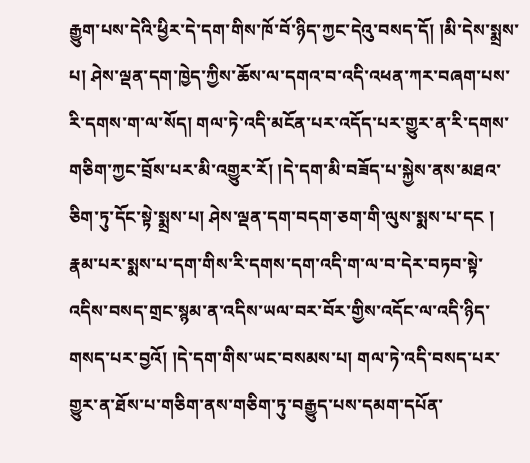རྒྱུག་པས་དེའི་ཕྱིར་དེ་དག་གིས་ཁོ་བོ་ཉིད་ཀྱང་དེའུ་བསད་དོ། །མི་དེས་སྨྲས་པ། ཤེས་ལྡན་དག་ཁྱེད་ཀྱིས་ཆོས་ལ་དགའ་བ་འདི་འཕན་ཀར་བཞག་པས་རི་དགས་ག་ལ་སོད། གལ་ཏེ་འདི་མངོན་པར་འདོད་པར་གྱུར་ན་རི་དགས་གཅིག་ཀྱང་བྲོས་པར་མི་འགྱུར་རོ། །དེ་དག་མི་བཟོད་པ་སྐྱེས་ནས་མཐའ་ཅིག་ཏུ་དོང་སྟེ་སྨྲས་པ། ཤེས་ལྡན་དག་བདག་ཅག་གི་ལུས་སྨས་པ་དང ། རྣམ་པར་སྨས་པ་དག་གིས་རི་དགས་དག་འདི་ག་ལ་བ་དེར་བཏབ་སྟེ་འདིས་བསད་གྲང་སྙམ་ན་འདིས་ཡལ་བར་བོར་གྱིས་འདོང་ལ་འདི་ཉིད་གསད་པར་བྱའོ། །དེ་དག་གིས་ཡང་བསམས་པ། གལ་ཏེ་འདི་བསད་པར་གྱུར་ན་ཐོས་པ་གཅིག་ནས་གཅིག་ཏུ་བརྒྱུད་པས་དམག་དཔོན་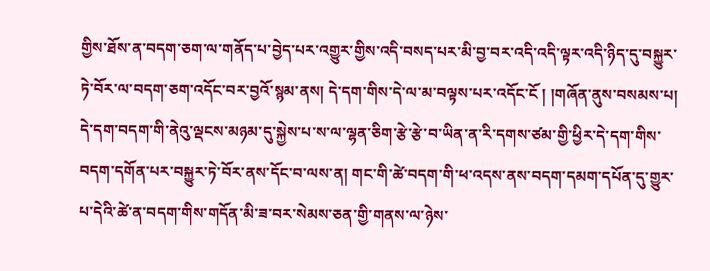གྱིས་ཐོས་ན་བདག་ཅག་ལ་གནོད་པ་བྱེད་པར་འགྱུར་གྱིས་འདི་བསད་པར་མི་བྱ་བར་འདི་འདི་ལྟར་འདི་ཉིད་དུ་བསྐྱུར་ཏེ་བོར་ལ་བདག་ཅག་འདོང་བར་བྱའོ་སྙམ་ནས། དེ་དག་གིས་དེ་ལ་མ་བལྟས་པར་འདོང་ངོ ། །གཞོན་ནུས་བསམས་པ། དེ་དག་བདག་གི་ནེའུ་ལྡངས་མཉམ་དུ་སྐྱེས་པ་ས་ལ་ལྷན་ཅིག་རྩེ་རྩེ་བ་ཡིན་ན་རི་དགས་ཙམ་གྱི་ཕྱིར་དེ་དག་གིས་བདག་དགོན་པར་བསྐྱུར་ཏེ་བོར་ནས་དོང་བ་ལས་ན། གང་གི་ཚེ་བདག་གི་ཕ་འདས་ནས་བདག་དམག་དཔོན་དུ་གྱུར་པ་དེའི་ཚེ་ན་བདག་གིས་གདོན་མི་ཟ་བར་སེམས་ཅན་གྱི་གནས་ལ་ཉེས་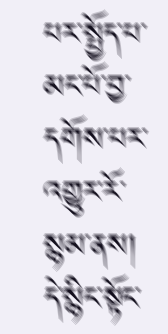པར་སྤྱོད་པ་མང་པོ་བྱ་དགོས་པར་འགྱུར་རོ་སྙམ་ནས། དེ་སྙིང་སྟོང་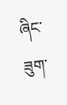ཞིང་ཟུག་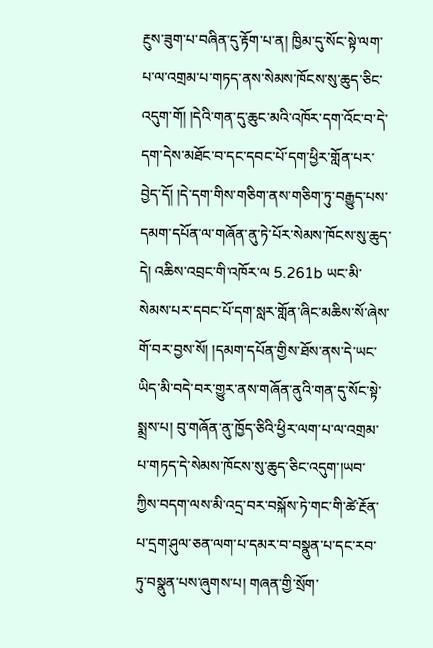རྔུས་ཟུག་པ་བཞིན་དུ་རྟོག་པ་ན། ཁྱིམ་དུ་སོང་སྟེ་ལག་པ་ལ་འགྲམ་པ་གཏད་ནས་སེམས་ཁོངས་སུ་ཆུད་ཅིང་འདུག་གོ། །དེའི་གན་དུ་ཆུང་མའི་འཁོར་དག་འོང་བ་དེ་དག་དེས་མཐོང་བ་དང་དབང་པོ་དག་ཕྱིར་གློན་པར་བྱེད་དོ། །དེ་དག་གིས་གཅིག་ནས་གཅིག་ཏུ་བརྒྱུད་པས་དམག་དཔོན་ལ་གཞོན་ནུ་ཏེ་པོར་སེམས་ཁོངས་སུ་ཆུད་དེ། འཆིས་འབྲང་གི་འཁོར་ལ 5.261b ཡང་མི་སེམས་པར་དབང་པོ་དག་སླར་གློན་ཞིང་མཆིས་སོ་ཞེས་གོ་བར་བྱས་སོ། །དམག་དཔོན་གྱིས་ཐོས་ནས་དེ་ཡང་ཡིད་མི་བདེ་བར་གྱུར་ནས་གཞོན་ནུའི་གན་དུ་སོང་སྟེ་སྨྲས་པ། བུ་གཞོན་ནུ་ཁྱོད་ཅིའི་ཕྱིར་ལག་པ་ལ་འགྲམ་པ་གཏད་དེ་སེམས་ཁོངས་སུ་ཆུད་ཅིང་འདུག་།ཡབ་ཀྱིས་བདག་ལས་མི་འདྲ་བར་བསྐོས་ཏེ་གང་གི་ཚེ་རྔོན་པ་དྲག་ཤུལ་ཅན་ལག་པ་དམར་བ་བསྣུན་པ་དང་རབ་ཏུ་བསྣུན་པས་ཞུགས་པ། གཞན་གྱི་སྲོག་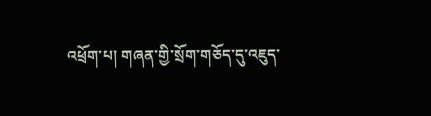འཕྲོག་པ། གཞན་གྱི་སྲོག་གཅོད་དུ་འཇུད་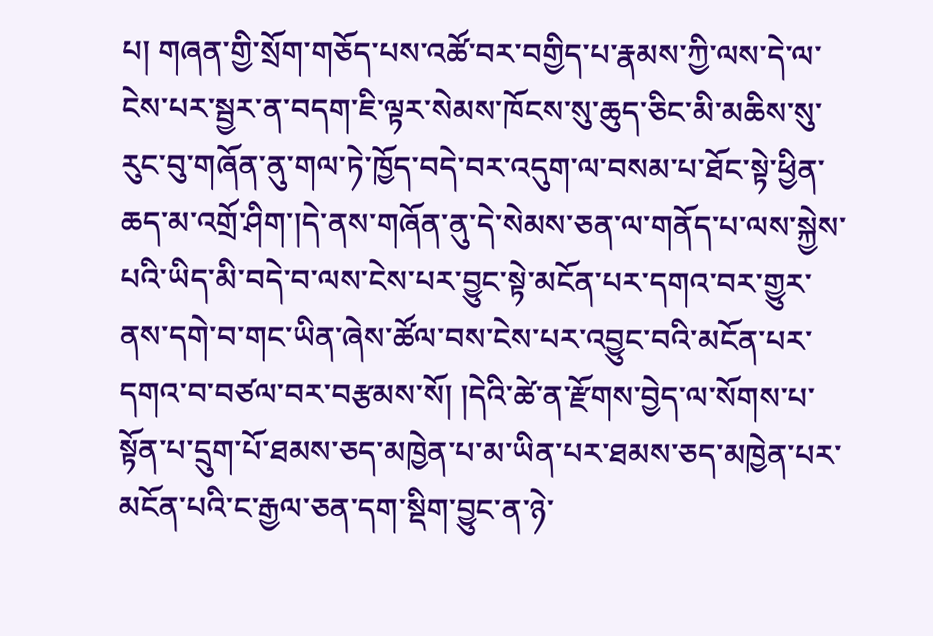པ། གཞན་གྱི་སྲོག་གཅོད་པས་འཚོ་བར་བགྱིད་པ་རྣམས་ཀྱི་ལས་དེ་ལ་ངེས་པར་སྦྱར་ན་བདག་ཇི་ལྟར་སེམས་ཁོངས་སུ་ཆུད་ཅིང་མི་མཆིས་སུ་རུང་བུ་གཞོན་ནུ་གལ་ཏེ་ཁྱོད་བདེ་བར་འདུག་ལ་བསམ་པ་ཐོང་སྟེ་ཕྱིན་ཆད་མ་འགྲོ་ཤིག་།དེ་ནས་གཞོན་ནུ་དེ་སེམས་ཅན་ལ་གནོད་པ་ལས་སྐྱེས་པའི་ཡིད་མི་བདེ་བ་ལས་ངེས་པར་བྱུང་སྟེ་མངོན་པར་དགའ་བར་གྱུར་ནས་དགེ་བ་གང་ཡིན་ཞེས་ཚོལ་བས་ངེས་པར་འབྱུང་བའི་མངོན་པར་དགའ་བ་བཙལ་བར་བརྩམས་སོ། །དེའི་ཚེ་ན་རྫོགས་བྱེད་ལ་སོགས་པ་སྟོན་པ་དྲུག་པོ་ཐམས་ཅད་མཁྱེན་པ་མ་ཡིན་པར་ཐམས་ཅད་མཁྱེན་པར་མངོན་པའི་ང་རྒྱལ་ཅན་དག་སྡིག་བྱུང་ན་ཉེ་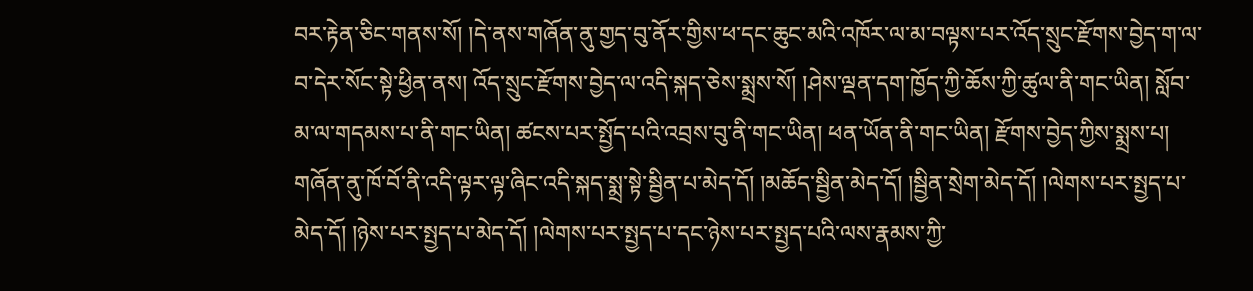བར་རྟེན་ཅིང་གནས་སོ། །དེ་ནས་གཞོན་ནུ་གྱད་བུ་ནོར་གྱིས་ཕ་དང་ཆུང་མའི་འཁོར་ལ་མ་བལྟས་པར་འོད་སྲུང་རྫོགས་བྱེད་ག་ལ་བ་དེར་སོང་སྟེ་ཕྱིན་ནས། འོད་སྲུང་རྫོགས་བྱེད་ལ་འདི་སྐད་ཅེས་སྨྲས་སོ། །ཤེས་ལྡན་དག་ཁྱོད་ཀྱི་ཆོས་ཀྱི་ཚུལ་ནི་གང་ཡིན། སློབ་མ་ལ་གདམས་པ་ནི་གང་ཡིན། ཚངས་པར་སྤྱོད་པའི་འབྲས་བུ་ནི་གང་ཡིན། ཕན་ཡོན་ནི་གང་ཡིན། རྫོགས་བྱེད་ཀྱིས་སྨྲས་པ། གཞོན་ནུ་ཁོ་བོ་ནི་འདི་ལྟར་ལྟ་ཞིང་འདི་སྐད་སྨྲ་སྟེ་སྦྱིན་པ་མེད་དོ། །མཆོད་སྦྱིན་མེད་དོ། །སྦྱིན་སྲེག་མེད་དོ། །ལེགས་པར་སྤྱད་པ་མེད་དོ། །ཉེས་པར་སྤྱད་པ་མེད་དོ། །ལེགས་པར་སྤྱད་པ་དང་ཉེས་པར་སྤྱད་པའི་ལས་རྣམས་ཀྱི་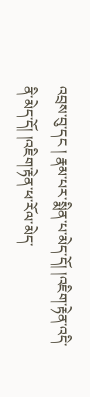འབྲས་བུ་དང ། རྣམ་པར་སྨིན་པ་མེད་དོ། །འཇིག་རྟེན་འདི་ནི་མེད་དོ། །འཇིག་རྟེན་ཕ་རོལ་མེད་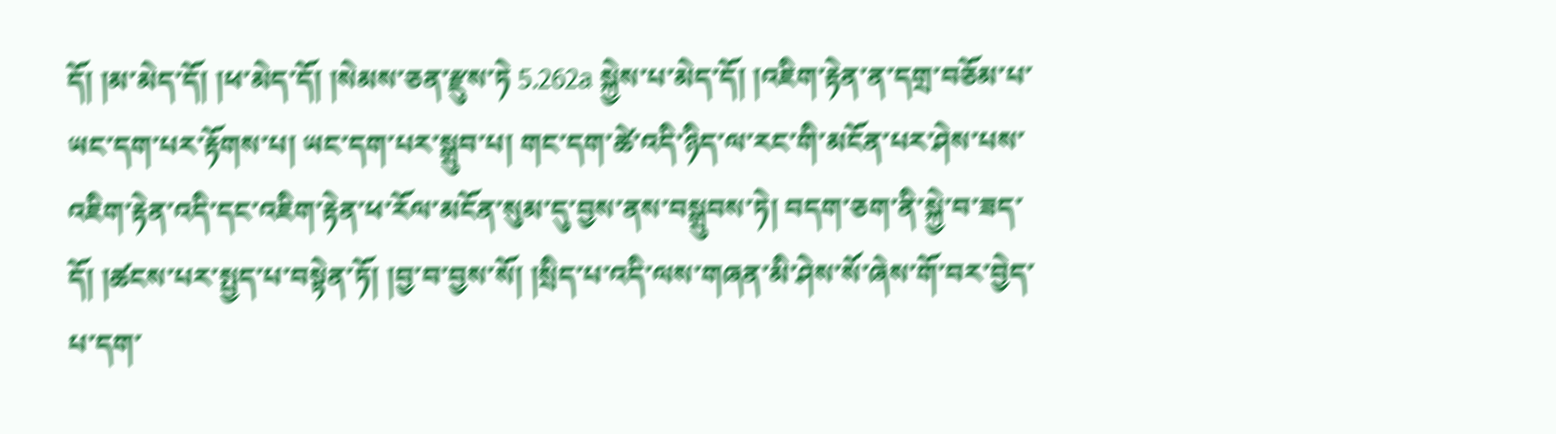དོ། །མ་མེད་དོ། །ཕ་མེད་དོ། །སེམས་ཅན་རྫུས་ཏེ 5.262a སྐྱེས་པ་མེད་དོ། །འཇིག་རྟེན་ན་དགྲ་བཅོམ་པ་ཡང་དག་པར་རྟོགས་པ། ཡང་དག་པར་སྒྲུབ་པ། གང་དག་ཚེ་འདི་ཉིད་ལ་རང་གི་མངོན་པར་ཤེས་པས་འཇིག་རྟེན་འདི་དང་འཇིག་རྟེན་ཕ་རོལ་མངོན་སུམ་དུ་བྱས་ནས་བསྒྲུབས་ཏེ། བདག་ཅག་ནི་སྐྱེ་བ་ཟད་དོ། །ཚངས་པར་སྤྱད་པ་བསྟེན་ཏོ། །བྱ་བ་བྱས་སོ། །སྲིད་པ་འདི་ལས་གཞན་མི་ཤེས་སོ་ཞེས་གོ་བར་བྱེད་པ་དག་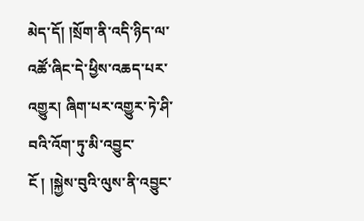མེད་དོ། །སྲོག་ནི་འདི་ཉིད་ལ་འཚོ་ཞིང་དེ་ཕྱིས་འཆད་པར་འགྱུར། ཞིག་པར་འགྱུར་ཏེ་ཤི་བའི་འོག་ཏུ་མི་འབྱུང་ངོ ། །སྐྱེས་བུའི་ལུས་ནི་འབྱུང་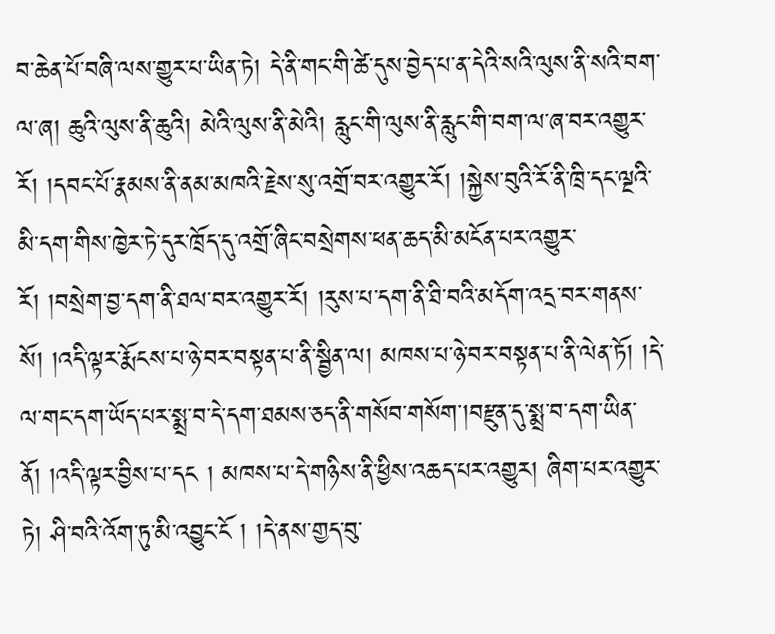བ་ཆེན་པོ་བཞི་ལས་གྱུར་པ་ཡིན་ཏེ། དེ་ནི་གང་གི་ཚེ་དུས་བྱེད་པ་ན་དེའི་སའི་ལུས་ནི་སའི་བག་ལ་ཞ། ཆུའི་ལུས་ནི་ཆུའི། མེའི་ལུས་ནི་མེའི། རླུང་གི་ལུས་ནི་རླུང་གི་བག་ལ་ཞ་བར་འགྱུར་རོ། །དབང་པོ་རྣམས་ནི་ནམ་མཁའི་རྗེས་སུ་འགྲོ་བར་འགྱུར་རོ། །སྐྱེས་བུའི་རོ་ནི་ཁྲི་དང་ལྔའི་མི་དག་གིས་ཁྱེར་ཏེ་དུར་ཁྲོད་དུ་འགྲོ་ཞིང་བསྲེགས་ཕན་ཆད་མི་མངོན་པར་འགྱུར་རོ། །བསྲེག་བྱ་དག་ནི་ཐལ་བར་འགྱུར་རོ། །རུས་པ་དག་ནི་ཐི་བའི་མདོག་འདྲ་བར་གནས་སོ། །འདི་ལྟར་རྨོངས་པ་ཉེ་བར་བསྟན་པ་ནི་སྦྱིན་ལ། མཁས་པ་ཉེ་བར་བསྟན་པ་ནི་ལེན་ཏོ། །དེ་ལ་གང་དག་ཡོད་པར་སྨྲ་བ་དེ་དག་ཐམས་ཅད་ནི་གསོབ་གསོག་།བརྫུན་དུ་སྨྲ་བ་དག་ཡིན་ནོ། །འདི་ལྟར་བྱིས་པ་དང ། མཁས་པ་དེ་གཉིས་ནི་ཕྱིས་འཆད་པར་འགྱུར། ཞིག་པར་འགྱུར་ཏེ། ཤི་བའི་འོག་ཏུ་མི་འབྱུང་ངོ ། །དེ་ནས་གྱད་བུ་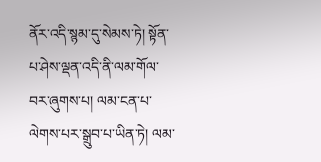ནོར་འདི་སྙམ་དུ་སེམས་ཏེ། སྟོན་པ་ཤེས་ལྡན་འདི་ནི་ལམ་གོལ་བར་ཞུགས་པ། ལམ་ངན་པ་ལེགས་པར་སྒྲུབ་པ་ཡིན་ཏེ། ལམ་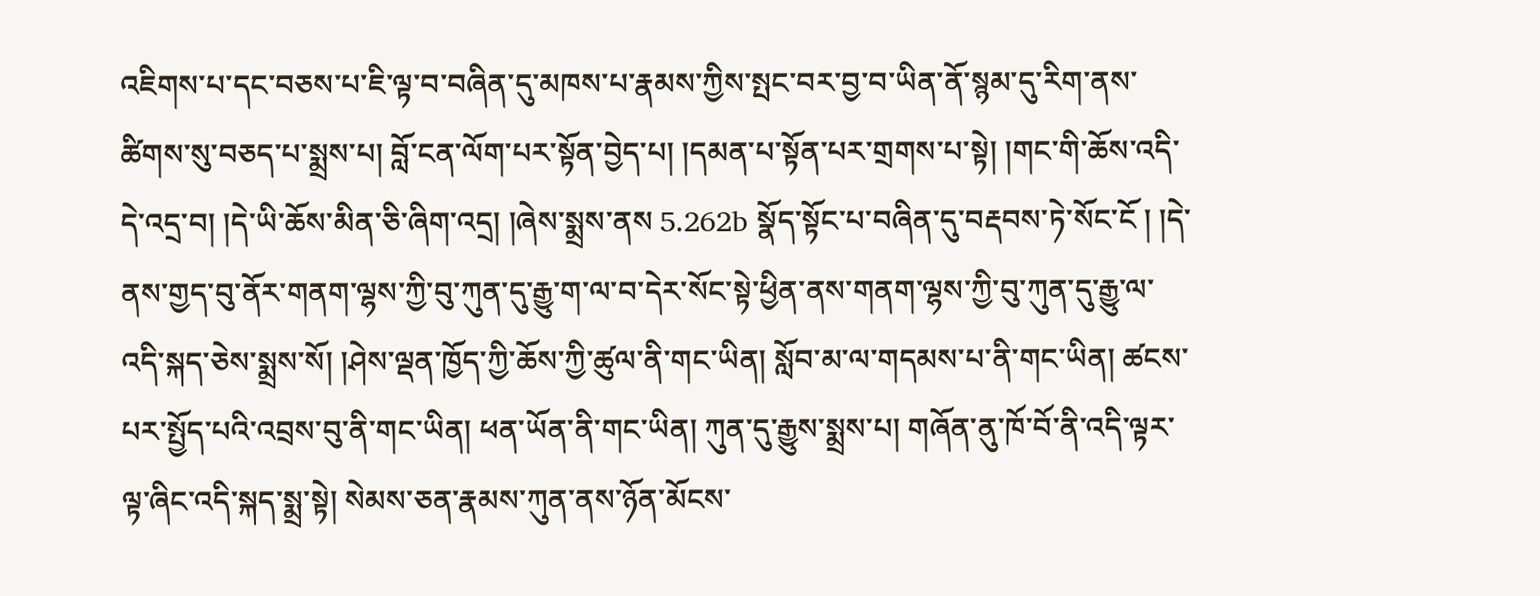འཇིགས་པ་དང་བཅས་པ་ཇི་ལྟ་བ་བཞིན་དུ་མཁས་པ་རྣམས་ཀྱིས་སྤང་བར་བྱ་བ་ཡིན་ནོ་སྙམ་དུ་རིག་ནས་ཚིགས་སུ་བཅད་པ་སྨྲས་པ། བློ་ངན་ལོག་པར་སྟོན་བྱེད་པ། །དམན་པ་སྟོན་པར་གྲགས་པ་སྟེ། །གང་གི་ཆོས་འདི་དེ་འདྲ་བ། །དེ་ཡི་ཆོས་མིན་ཅི་ཞིག་འདྲ། །ཞེས་སྨྲས་ནས 5.262b སྣོད་སྟོང་པ་བཞིན་དུ་བརྡབས་ཏེ་སོང་ངོ ། །དེ་ནས་གྱད་བུ་ནོར་གནག་ལྷས་ཀྱི་བུ་ཀུན་དུ་རྒྱུ་ག་ལ་བ་དེར་སོང་སྟེ་ཕྱིན་ནས་གནག་ལྷས་ཀྱི་བུ་ཀུན་དུ་རྒྱུ་ལ་འདི་སྐད་ཅེས་སྨྲས་སོ། །ཤེས་ལྡན་ཁྱོད་ཀྱི་ཆོས་ཀྱི་ཚུལ་ནི་གང་ཡིན། སློབ་མ་ལ་གདམས་པ་ནི་གང་ཡིན། ཚངས་པར་སྤྱོད་པའི་འབྲས་བུ་ནི་གང་ཡིན། ཕན་ཡོན་ནི་གང་ཡིན། ཀུན་དུ་རྒྱུས་སྨྲས་པ། གཞོན་ནུ་ཁོ་བོ་ནི་འདི་ལྟར་ལྟ་ཞིང་འདི་སྐད་སྨྲ་སྟེ། སེམས་ཅན་རྣམས་ཀུན་ནས་ཉོན་མོངས་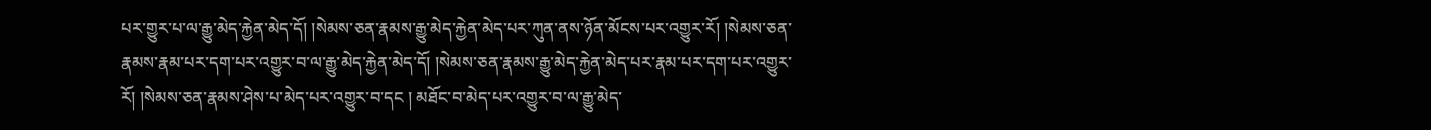པར་གྱུར་པ་ལ་རྒྱུ་མེད་རྐྱེན་མེད་དོ། །སེམས་ཅན་རྣམས་རྒྱུ་མེད་རྐྱེན་མེད་པར་ཀུན་ནས་ཉོན་མོངས་པར་འགྱུར་རོ། །སེམས་ཅན་རྣམས་རྣམ་པར་དག་པར་འགྱུར་བ་ལ་རྒྱུ་མེད་རྐྱེན་མེད་དོ། །སེམས་ཅན་རྣམས་རྒྱུ་མེད་རྐྱེན་མེད་པར་རྣམ་པར་དག་པར་འགྱུར་རོ། །སེམས་ཅན་རྣམས་ཤེས་པ་མེད་པར་འགྱུར་བ་དང ། མཐོང་བ་མེད་པར་འགྱུར་བ་ལ་རྒྱུ་མེད་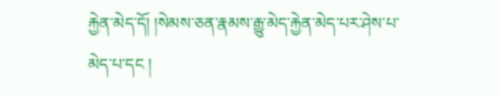རྐྱེན་མེད་དོ། །སེམས་ཅན་རྣམས་རྒྱུ་མེད་རྐྱེན་མེད་པར་ཤེས་པ་མེད་པ་དང །